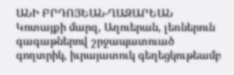ԱՆԻ ԲՐԴՈՅԵԱՆ-ՂԱԶԱՐԵԱՆ
Կոտայքի մարզ, Աղուերան, լեռներուն գագաթներով շրջապատուած
գողտրիկ, իւրայատուկ գեղեցկութեամբ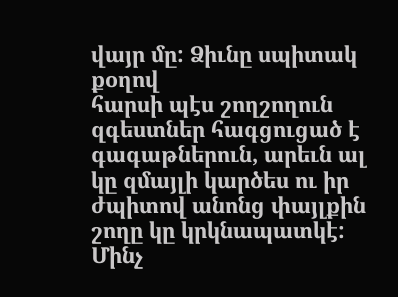վայր մը: Ձիւնը սպիտակ քօղով
հարսի պէս շողշողուն զգեստներ հագցուցած է գագաթներուն, արեւն ալ
կը զմայլի կարծես ու իր ժպիտով անոնց փայլքին շողը կը կրկնապատկէ:
Մինչ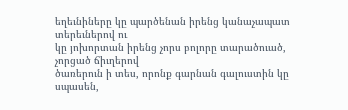եղեւնիները կը պարծենան իրենց կանաչապատ տերեւներով ու
կը յոխորտան իրենց չորս բոլորը տարածուած, չորցած ճիւղերով
ծառերուն ի տես, որոնք գարնան գալուստին կը սպասեն,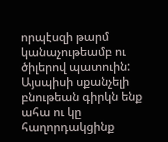որպէսզի թարմ
կանաչութեամբ ու ծիլերով պատուին:
Այսպիսի սքանչելի բնութեան գիրկն ենք ահա ու կը հաղորդակցինք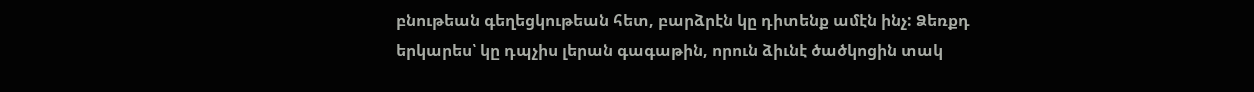բնութեան գեղեցկութեան հետ, բարձրէն կը դիտենք ամէն ինչ: Ձեռքդ
երկարես՝ կը դպչիս լերան գագաթին, որուն ձիւնէ ծածկոցին տակ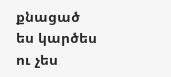քնացած ես կարծես ու չես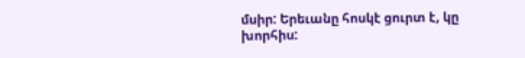մսիր: Երեւանը հոսկէ ցուրտ է, կը խորհիս: